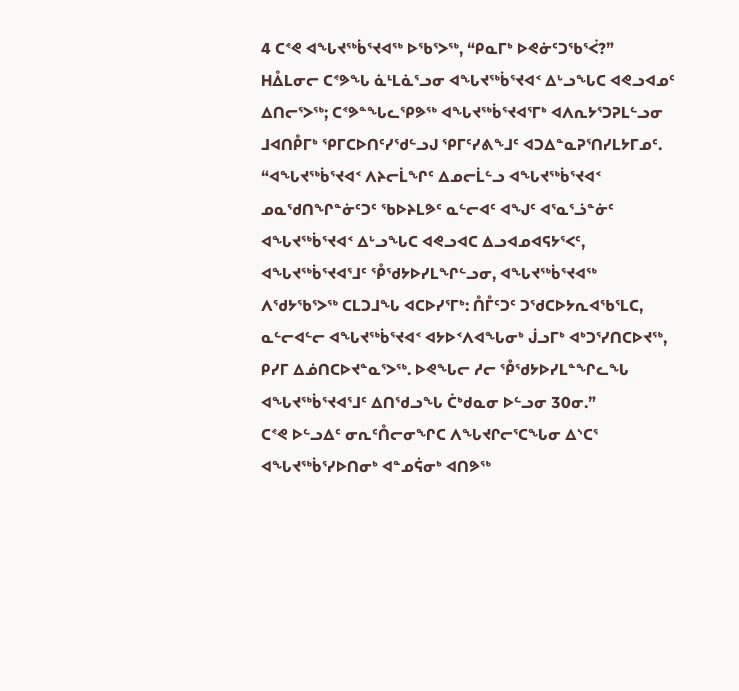4 ᑕᕝᕙ ᐊᖓᔪᖅᑳᕐᔪᐊᖅ ᐅᖃᕐᐳᖅ, “ᑭᓇᒥᒃ ᐅᕙᓃᑦᑐᖃᕐᐹ?” ᕼᐂᒪᓂᓕ ᑕᕝᕗᖓ ᓈᒻᒪᓈᕐᓗᓂ ᐊᖓᔪᖅᑳᕐᔪᐊᑉ ᐃᒡᓗᖓᑕ ᐊᕙᓗᐊᓄᑦ ᐃᑎᓕᕐᐳᖅ; ᑕᕝᕗᓐᖓᓚᕿᕗᖅ ᐊᖓᔪᖅᑳᕐᔪᐊᕐᒥᒃ ᐊᐱᕆᔭᕐᑐᕈᒪᓪᓗᓂ ᒧᐊᑎᑬᒥᒃ ᕿᒥᑕᐅᑎᑦᓯᖁᓪᓗᒍ ᕿᒥᑦᓯᕕᖕᒧᑦ ᐊᑐᐃᓐᓇᕈᕐᑎᓯᒪᔭᒥᓄᑦ.
“ᐊᖓᔪᖅᑳᕐᔪᐊᑉ ᐱᔨᓕᒫᖏᑦ ᐃᓄᓕᒫᓪᓗ ᐊᖓᔪᖅᑳᕐᔪᐊᑉ ᓄᓇᖁᑎᖏᓐᓃᑦᑐᑦ ᖃᐅᔨᒪᕗᑦ ᓇᓪᓕᐊᑦ ᐊᖑᑦ ᐊᕐᓇᕐᓘᓐᓃᑦ ᐊᖓᔪᖅᑳᕐᔪᐊᑉ ᐃᒡᓗᖓᑕ ᐊᕙᓗᐊᑕ ᐃᓗᐊᓄᐊᕋᔭᕐᐸᑦ, ᐊᖓᔪᖅᑳᕐᔪᐊᕐᒧᑦ ᕾᖁᔭᐅᓯᒪᖏᓪᓗᓂ, ᐊᖓᔪᖅᑳᕐᔪᐊᖅ ᐱᖁᔭᖃᕐᐳᖅ ᑕᒪᑐᒧᖓ ᐊᑕᐅᓯᕐᒥᒃ: ᑍᒤᑦᑐᑦ ᑐᖁᑕᐅᔭᕆᐊᖃᕐᒪᑕ, ᓇᓪᓕᐊᓪᓕ ᐊᖓᔪᖅᑳᕐᔪᐊᑉ ᐊᔭᐅᑉᐱᐊᖓᓂᒃ ᒎᓗᒥᒃ ᐊᒃᑐᕐᓯᑎᑕᐅᔪᖅ, ᑭᓯᒥ ᐃᓅᑎᑕᐅᔪᓐᓇᕐᐳᖅ. ᐅᕙᖓᓕ ᓱᓕ ᕾᖁᔭᐅᓯᒪᓐᖏᓚᖓ ᐊᖓᔪᖅᑳᕐᔪᐊᕐᒧᑦ ᐃᑎᖁᓗᖓ ᑖᒃᑯᓇᓂ ᐅᓪᓗᓂ 30ᓂ.”
ᑕᕝᕙ ᐅᓪᓗᐃᑦ ᓂᕆᑦᑍᓕᓂᖏᑕ ᐱᖓᔪᒋᓕᕐᑕᖓᓂ ᐃᔅᑕᕐ ᐊᖓᔪᖅᑳᕐᓯᐅᑎᓂᒃ ᐊᓐᓄᕌᓂᒃ ᐊᑎᕗᖅ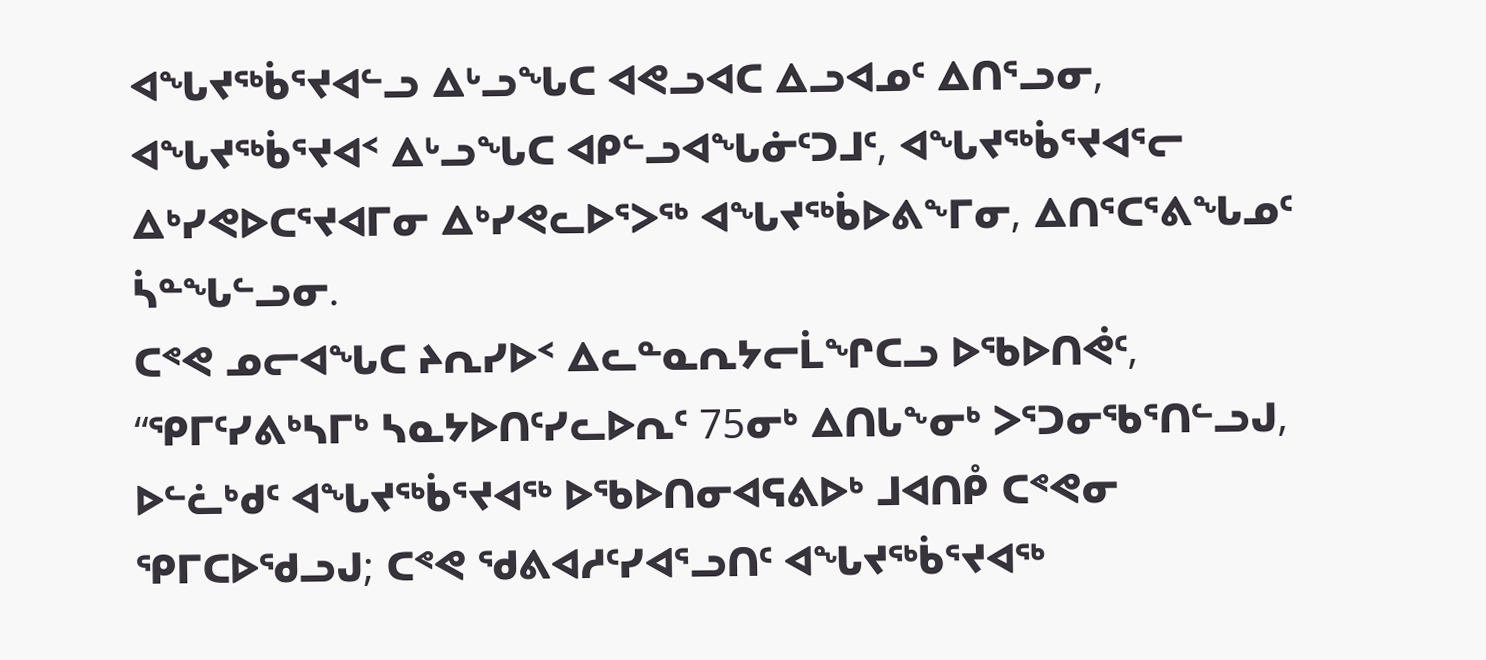ᐊᖓᔪᖅᑳᕐᔪᐊᓪᓗ ᐃᒡᓗᖓᑕ ᐊᕙᓗᐊᑕ ᐃᓗᐊᓄᑦ ᐃᑎᕐᓗᓂ, ᐊᖓᔪᖅᑳᕐᔪᐊᑉ ᐃᒡᓗᖓᑕ ᐊᑭᓪᓗᐊᖓᓃᑦᑐᒧᑦ, ᐊᖓᔪᖅᑳᕐᔪᐊᕐᓕ ᐃᒃᓯᕙᐅᑕᕐᔪᐊᒥᓂ ᐃᒃᓯᕙᓚᐅᕐᐳᖅ ᐊᖓᔪᖅᑳᐅᕕᖕᒥᓂ, ᐃᑎᕐᑕᕐᕕᖓᓄᑦ ᓵᓐᖓᓪᓗᓂ.
ᑕᕝᕙ ᓄᓕᐊᖓᑕ ᔨᕆᓯᐅᑉ ᐃᓚᓐᓇᕆᔭᓕᒫᖏᑕᓗ ᐅᖃᐅᑎᕚᑦ, “ᕿᒥᑦᓯᕕᒃᓴᒥᒃ ᓴᓇᔭᐅᑎᑦᓯᓚᐅᕆᑦ 75ᓂᒃ ᐃᑎᒐᖕᓂᒃ ᐳᕐᑐᓂᖃᕐᑎᓪᓗᒍ, ᐅᓪᓛᒃᑯᑦ ᐊᖓᔪᖅᑳᕐᔪᐊᖅ ᐅᖃᐅᑎᓂᐊᕋᕕᐅᒃ ᒧᐊᑎᑬ ᑕᕝᕙᓂ ᕿᒥᑕᐅᖁᓗᒍ; ᑕᕝᕙ ᖁᕕᐊᓱᑦᓯᐊᕐᓗᑎᑦ ᐊᖓᔪᖅᑳᕐᔪᐊᖅ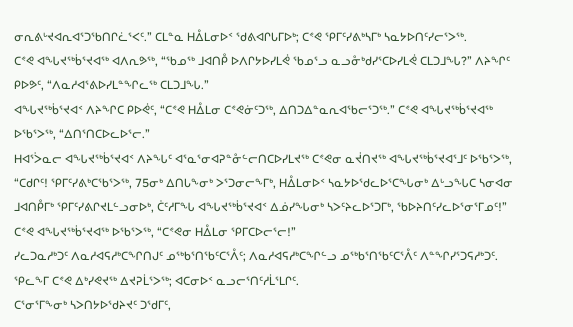ᓂᕆᕕᒡᔪᐊᕆᐊᕐᑐᖃᑎᒋᓛᕐᐸᑦ.” ᑕᒪᓐᓇ ᕼᐂᒪᓂᐅᑉ ᖁᕕᐊᒋᒐᒥᐅᒃ; ᑕᕝᕙ ᕿᒥᑦᓯᕕᒃᓴᒥᒃ ᓴᓇᔭᐅᑎᑦᓯᓕᕐᐳᖅ.
ᑕᕝᕙ ᐊᖓᔪᖅᑳᕐᔪᐊᖅ ᐊᐱᕆᕗᖅ, “ᖃᓄᖅ ᒧᐊᑎᑬ ᐅᐱᒋᔭᐅᓯᒪᕚ ᖃᓄᕐᓗ ᓇᓗᓁᒃᑯᓯᕐᑕᐅᓯᒪᕚ ᑕᒪᑐᒧᖓ?” ᐱᔨᖏᑦ ᑭᐅᕗᑦ, “ᐱᓇᓱᐊᕐᕕᐅᓯᒪᓐᖏᓚᖅ ᑕᒪᑐᒧᖓ.”
ᐊᖓᔪᖅᑳᕐᔪᐊᑉ ᐱᔨᖏᑕ ᑭᐅᕚᑦ, “ᑕᕝᕙ ᕼᐂᒪᓂ ᑕᕝᕙᓃᑦᑐᖅ, ᐃᑎᑐᐃᓐᓇᕆᐊᖃᓕᕐᑐᖅ.” ᑕᕝᕙ ᐊᖓᔪᖅᑳᕐᔪᐊᖅ ᐅᖃᕐᐳᖅ, “ᐃᑎᕐᑎᑕᐅᓚᐅᕐᓕ.”
ᕼᐊᕐᐴᓇᓕ ᐊᖓᔪᖅᑳᕐᔪᐊᑉ ᐱᔨᖓᑦ ᐊᕐᓇᕐᓂᐊᕈᓐᓁᓪᓕᑎᑕᐅᓯᒪᔪᖅ ᑕᕝᕙᓂ ᓇᔫᑎᔪᖅ ᐊᖓᔪᖅᑳᕐᔪᐊᕐᒧᑦ ᐅᖃᕐᐳᖅ, “ᑕᑯᒋᑦ! ᕿᒥᑦᓯᕕᒃᑕᖃᕐᐳᖅ, 75ᓂᒃ ᐃᑎᒐᖕᓂᒃ ᐳᕐᑐᓂᓕᖕᒥᒃ, ᕼᐂᒪᓂᐅᑉ ᓴᓇᔭᐅᖁᓚᐅᕐᑕᖓᓂᒃ ᐃᒡᓗᖓᑕ ᓴᓂᐊᓂ ᒧᐊᑎᑬᒥᒃ ᕿᒥᑦᓯᕕᒋᔪᒪᓪᓗᓂᐅᒃ, ᑖᑦᓱᒥᖓ ᐊᖓᔪᖅᑳᕐᔪᐊᑉ ᐃᓅᓯᖓᓂᒃ ᓴᐳᑦᔨᓚᐅᕐᑐᒥᒃ, ᖃᐅᔨᑎᑦᓯᓚᐅᕐᓂᕐᒥᓄᑦ!” ᑕᕝᕙ ᐊᖓᔪᖅᑳᕐᔪᐊᖅ ᐅᖃᕐᐳᖅ, “ᑕᕝᕙᓂ ᕼᐂᒪᓂ ᕿᒥᑕᐅᓕᕐᓕ!”
ᓯᓚᑐᓇᓱᒃᑐᑦ ᐱᓇᓱᐊᕋᓱᒃᑕᖏᑎᒍᑦ ᓄᖅᑲᕐᑎᖃᑦᑕᕐᐰᑦ; ᐱᓇᓱᐊᕋᓱᒃᑕᖏᓪᓗ ᓄᖅᑲᕐᑎᖃᑦᑕᕐᐰᑦ ᐱᓐᖏᓯᕐᑐᕋᓱᒃᑐᑦ.
ᕿᓚᖕᒥ ᑕᕝᕙ ᐃᒃᓯᕙᔪᖅ ᐃᔪᕈᒫᕐᐳᖅ; ᐊᑕᓂᐅᑉ ᓇᓗᓕᕐᑎᑦᓱᒫᕐᒪᒋᑦ.
ᑕᕐᓂᕐᒥᖕᓂᒃ ᓴᐳᑎᔭᐅᖁᔨᔪᑦ ᑐᖁᒥᑦ,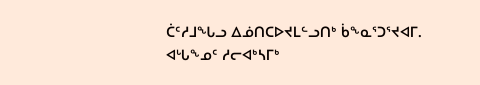ᑖᑦᓱᒧᖓᓗ ᐃᓅᑎᑕᐅᔪᒪᓪᓗᑎᒃ ᑳᖕᓇᕐᑐᕐᔪᐊᒥ.
ᐊᒡᒐᖕᓄᑦ ᓱᓕᐊᒃᓴᒥᒃ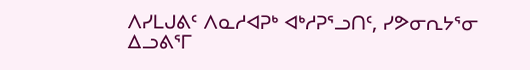ᐱᓯᒪᒍᕕᑦ ᐱᓇᓱᐊᕈᒃ ᐊᒃᓱᕈᕐᓗᑎᑦ, ᓯᕗᓂᕆᔭᕐᓂ ᐃᓗᕕᕐᒥ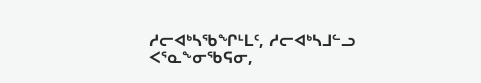ᓱᓕᐊᒃᓴᖃᖏᒻᒪᑦ, ᓱᓕᐊᒃᓴᒧᓪᓗ ᐸᕐᓇᖕᓂᖃᕋᓂ,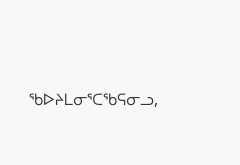ᖃᐅᔨᒪᓂᕐᑕᖃᕋᓂᓗ,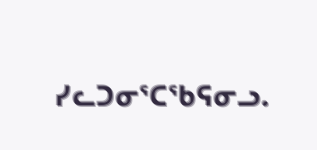ᓯᓚᑐᓂᕐᑕᖃᕋᓂᓗ.